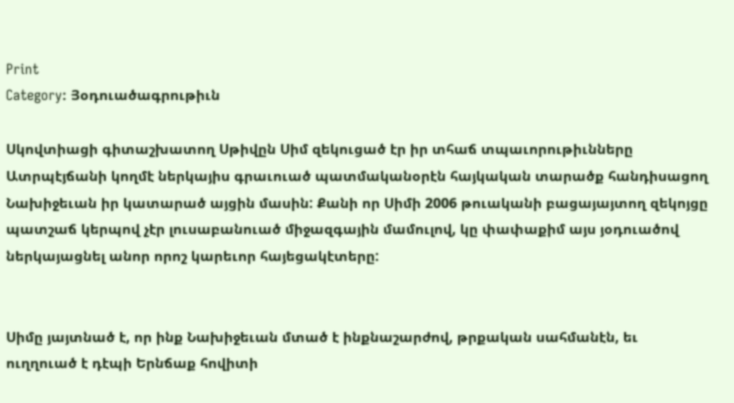Print
Category: Յօդուածագրութիւն

Սկովտիացի գիտաշխատող Սթիվըն Սիմ զեկուցած էր իր տհաճ տպաւորութիւնները Ատրպէյճանի կողմէ ներկայիս գրաւուած պատմականօրէն հայկական տարածք հանդիսացող Նախիջեւան իր կատարած այցին մասին: Քանի որ Սիմի 2006 թուականի բացայայտող զեկոյցը պատշաճ կերպով չէր լուսաբանուած միջազգային մամուլով, կը փափաքիմ այս յօդուածով ներկայացնել անոր որոշ կարեւոր հայեցակէտերը:


Սիմը յայտնած է, որ ինք Նախիջեւան մտած է ինքնաշարժով, թրքական սահմանէն, եւ ուղղուած է դէպի Երնճաք հովիտի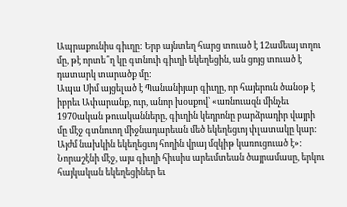Ապրաքունիս գիւղը: Երբ այնտեղ հարց տուած է 12ամեայ տղու մը, թէ որտե՞ղ կը գտնուի գիւղի եկեղեցին, ան ցոյց տուած է դատարկ տարածք մը:
Ապա Սիմ այցելած է Պանանիյար գիւղը, որ հայերուն ծանօթ է իբրեւ Ափարանք, ուր, անոր խօսքով՝ «առնուազն մինչեւ 1970ական թուականները, գիւղին կեդրոնը բարձրադիր վայրի մը մէջ գտնուող միջնադարեան մեծ եկեղեցւոյ փլատակը կար: Այժմ նախկին եկեղեցւոյ հողին վրայ մզկիթ կառուցուած է»: Նորաշէնի մէջ, այս գիւղի հիւսիս արեւմտեան ծայրամասը, երկու հայկական եկեղեցիներ եւ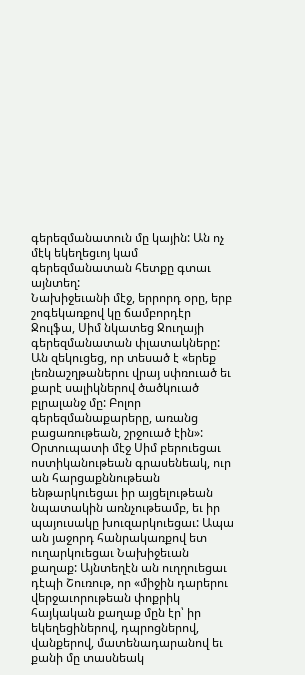գերեզմանատուն մը կային: Ան ոչ մէկ եկեղեցւոյ կամ գերեզմանատան հետքը գտաւ այնտեղ:
Նախիջեւանի մէջ, երրորդ օրը, երբ շոգեկառքով կը ճամբորդէր Ջուլֆա, Սիմ նկատեց Ջուղայի գերեզմանատան փլատակները: Ան զեկուցեց, որ տեսած է «երեք լեռնաշղթաներու վրայ սփռուած եւ քարէ սալիկներով ծածկուած բլրալանջ մը: Բոլոր գերեզմանաքարերը, առանց բացառութեան, շրջուած էին»:
Օրտուպատի մէջ Սիմ բերուեցաւ ոստիկանութեան գրասենեակ, ուր ան հարցաքննութեան ենթարկուեցաւ իր այցելութեան նպատակին առնչութեամբ, եւ իր պայուսակը խուզարկուեցաւ: Ապա ան յաջորդ հանրակառքով ետ ուղարկուեցաւ Նախիջեւան քաղաք: Այնտեղէն ան ուղղուեցաւ դէպի Շուռութ, որ «միջին դարերու վերջաւորութեան փոքրիկ հայկական քաղաք մըն էր՝ իր եկեղեցիներով, դպրոցներով, վանքերով, մատենադարանով եւ քանի մը տասնեակ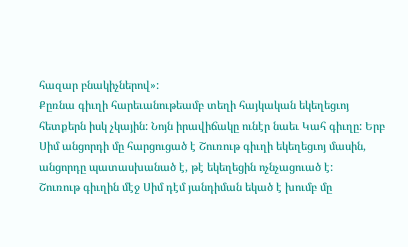հազար բնակիչներով»:
Քըռնա գիւղի հարեւանութեամբ տեղի հայկական եկեղեցւոյ հետքերն իսկ չկային: Նոյն իրավիճակը ունէր նաեւ Կահ գիւղը: Երբ Սիմ անցորդի մը հարցուցած է Շուռութ գիւղի եկեղեցւոյ մասին, անցորդը պատասխանած է, թէ եկեղեցին ոչնչացուած է:
Շուռութ գիւղին մէջ Սիմ դէմ յանդիման եկած է խումբ մը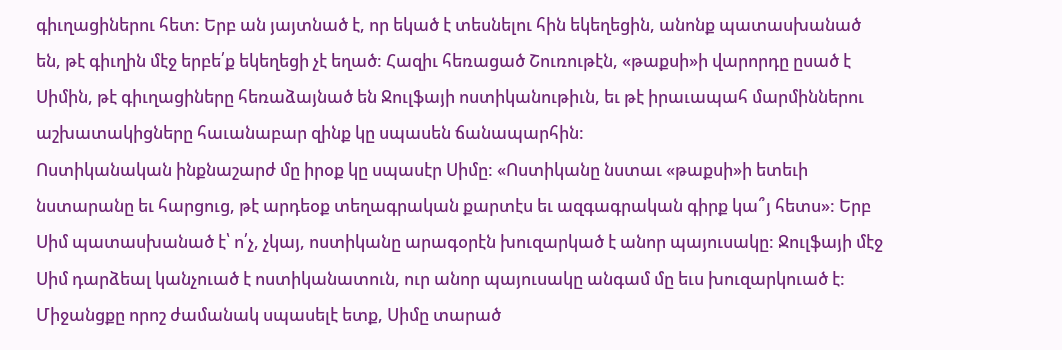գիւղացիներու հետ: Երբ ան յայտնած է, որ եկած է տեսնելու հին եկեղեցին, անոնք պատասխանած են, թէ գիւղին մէջ երբե՛ք եկեղեցի չէ եղած: Հազիւ հեռացած Շուռութէն, «թաքսի»ի վարորդը ըսած է Սիմին, թէ գիւղացիները հեռաձայնած են Ջուլֆայի ոստիկանութիւն, եւ թէ իրաւապահ մարմիններու աշխատակիցները հաւանաբար զինք կը սպասեն ճանապարհին:
Ոստիկանական ինքնաշարժ մը իրօք կը սպասէր Սիմը: «Ոստիկանը նստաւ «թաքսի»ի ետեւի նստարանը եւ հարցուց, թէ արդեօք տեղագրական քարտէս եւ ազգագրական գիրք կա՞յ հետս»: Երբ Սիմ պատասխանած է՝ ո՛չ, չկայ, ոստիկանը արագօրէն խուզարկած է անոր պայուսակը: Ջուլֆայի մէջ Սիմ դարձեալ կանչուած է ոստիկանատուն, ուր անոր պայուսակը անգամ մը եւս խուզարկուած է: Միջանցքը որոշ ժամանակ սպասելէ ետք, Սիմը տարած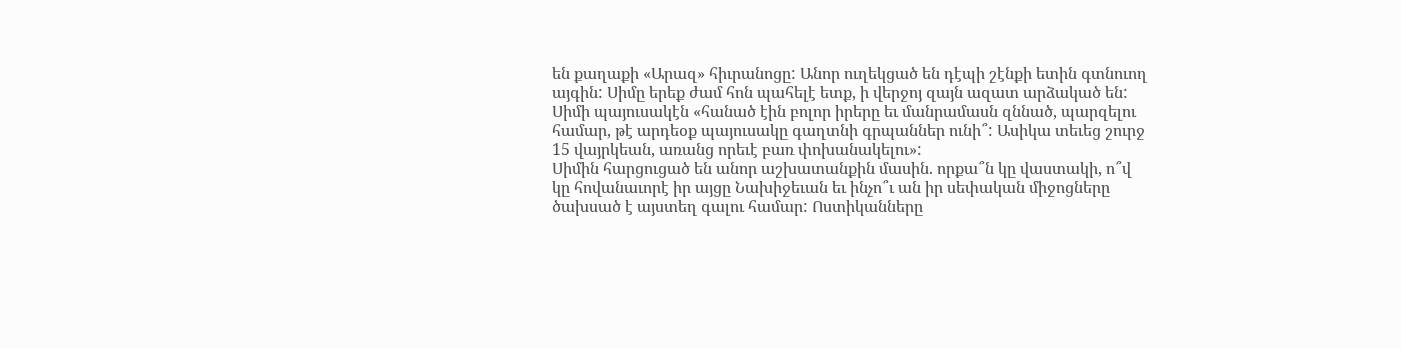են քաղաքի «Արազ» հիւրանոցը: Անոր ուղեկցած են դէպի շէնքի ետին գտնուող այգին: Սիմը երեք ժամ հոն պահելէ ետք, ի վերջոյ զայն ազատ արձակած են: Սիմի պայուսակէն «հանած էին բոլոր իրերը եւ մանրամասն զննած, պարզելու համար, թէ արդեօք պայուսակը գաղտնի գրպաններ ունի՞: Ասիկա տեւեց շուրջ 15 վայրկեան, առանց որեւէ բառ փոխանակելու»:
Սիմին հարցուցած են անոր աշխատանքին մասին. որքա՞ն կը վաստակի, ո՞վ կը հովանաւորէ իր այցը Նախիջեւան եւ ինչո՞ւ ան իր սեփական միջոցները ծախսած է այստեղ գալու համար: Ոստիկանները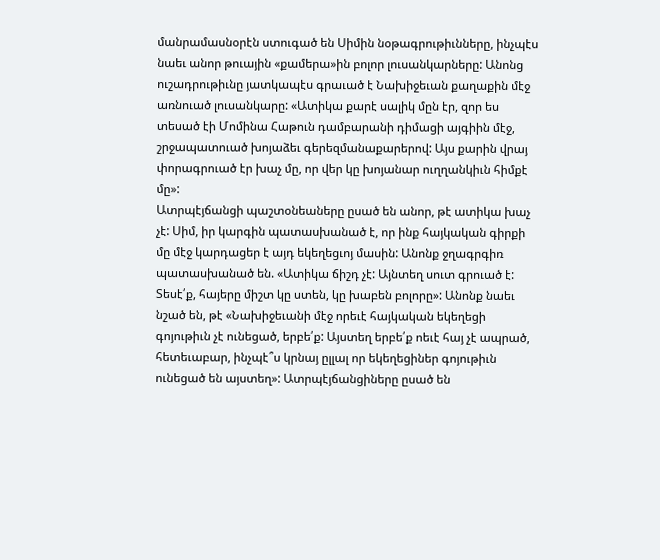մանրամասնօրէն ստուգած են Սիմին նօթագրութիւնները, ինչպէս նաեւ անոր թուային «քամերա»ին բոլոր լուսանկարները: Անոնց ուշադրութիւնը յատկապէս գրաւած է Նախիջեւան քաղաքին մէջ առնուած լուսանկարը: «Ատիկա քարէ սալիկ մըն էր, զոր ես տեսած էի Մոմինա Հաթուն դամբարանի դիմացի այգիին մէջ, շրջապատուած խոյաձեւ գերեզմանաքարերով: Այս քարին վրայ փորագրուած էր խաչ մը, որ վեր կը խոյանար ուղղանկիւն հիմքէ մը»:
Ատրպէյճանցի պաշտօնեաները ըսած են անոր, թէ ատիկա խաչ չէ: Սիմ, իր կարգին պատասխանած է, որ ինք հայկական գիրքի մը մէջ կարդացեր է այդ եկեղեցւոյ մասին: Անոնք ջղագրգիռ պատասխանած են. «Ատիկա ճիշդ չէ: Այնտեղ սուտ գրուած է: Տեսէ՛ք, հայերը միշտ կը ստեն, կը խաբեն բոլորը»: Անոնք նաեւ նշած են, թէ «Նախիջեւանի մէջ որեւէ հայկական եկեղեցի գոյութիւն չէ ունեցած, երբե՛ք: Այստեղ երբե՛ք ոեւէ հայ չէ ապրած, հետեւաբար, ինչպէ՞ս կրնայ ըլլալ որ եկեղեցիներ գոյութիւն ունեցած են այստեղ»: Ատրպէյճանցիները ըսած են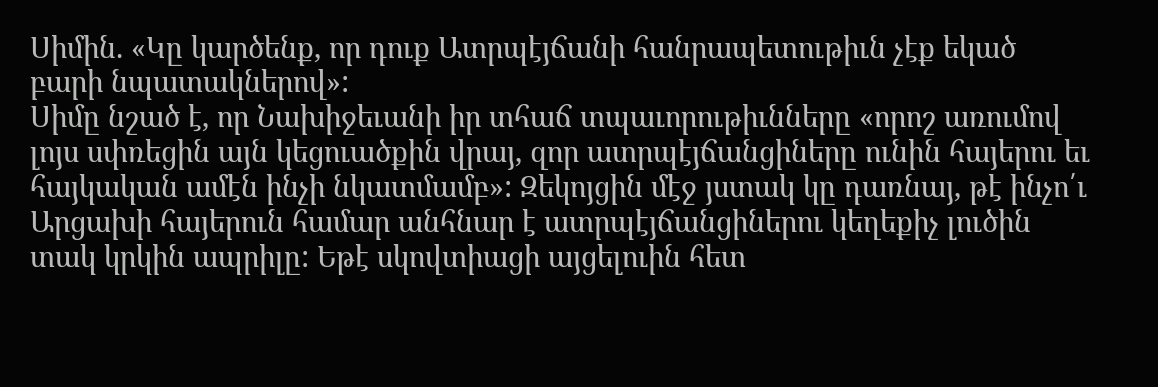Սիմին. «Կը կարծենք, որ դուք Ատրպէյճանի հանրապետութիւն չէք եկած բարի նպատակներով»:
Սիմը նշած է, որ Նախիջեւանի իր տհաճ տպաւորութիւնները «որոշ առումով լոյս սփռեցին այն կեցուածքին վրայ, զոր ատրպէյճանցիները ունին հայերու եւ հայկական ամէն ինչի նկատմամբ»: Զեկոյցին մէջ յստակ կը դառնայ, թէ ինչո՛ւ Արցախի հայերուն համար անհնար է ատրպէյճանցիներու կեղեքիչ լուծին տակ կրկին ապրիլը: Եթէ սկովտիացի այցելուին հետ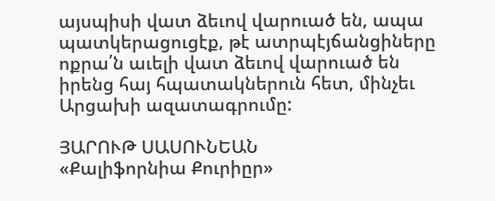այսպիսի վատ ձեւով վարուած են, ապա պատկերացուցէք, թէ ատրպէյճանցիները ոքրա՛ն աւելի վատ ձեւով վարուած են իրենց հայ հպատակներուն հետ, մինչեւ Արցախի ազատագրումը:

ՅԱՐՈՒԹ ՍԱՍՈՒՆԵԱՆ
«Քալիֆորնիա Քուրիըր»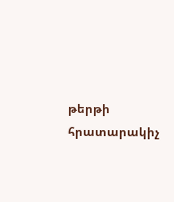թերթի
հրատարակիչ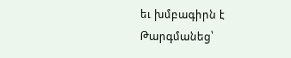եւ խմբագիրն է
Թարգմանեց՝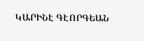ԿԱՐԻՆԷ ԳԷՈՐԳԵԱՆ